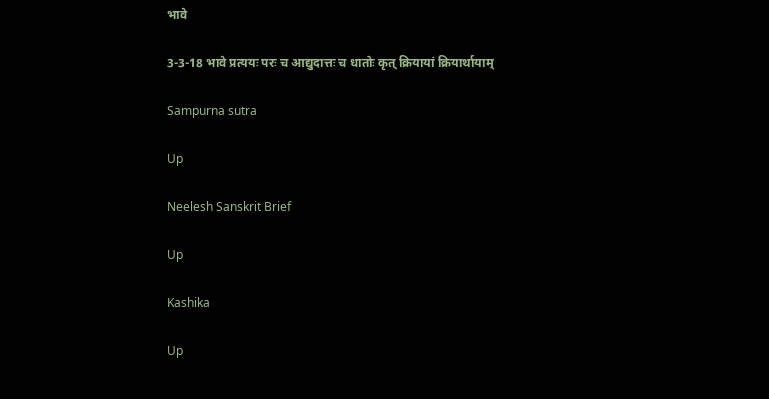भावे

3-3-18 भावे प्रत्ययः परः च आद्युदात्तः च धातोः कृत् क्रियायां क्रियार्थायाम्

Sampurna sutra

Up

Neelesh Sanskrit Brief

Up

Kashika

Up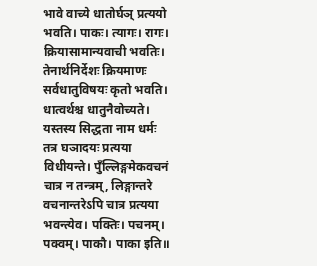भावे वाच्ये धातोर्घञ् प्रत्ययो भवति। पाकः। त्यागः। रागः। क्रियासामान्यवाची भवतिः। तेनार्थनिर्देशः क्रियमाणः सर्वधातुविषयः कृतो भवति। धात्वर्थश्च धातुनैवोच्यते। यस्तस्य सिद्धता नाम धर्मः तत्र घञादयः प्रत्यया विधीयन्ते। पुँल्लिङ्गमेकवचनं चात्र न तन्त्रम्, लिङ्गान्तरे वचनान्तरेऽपि चात्र प्रत्यया भवन्त्येव। पक्तिः। पचनम्। पक्वम्। पाकौ। पाका इति॥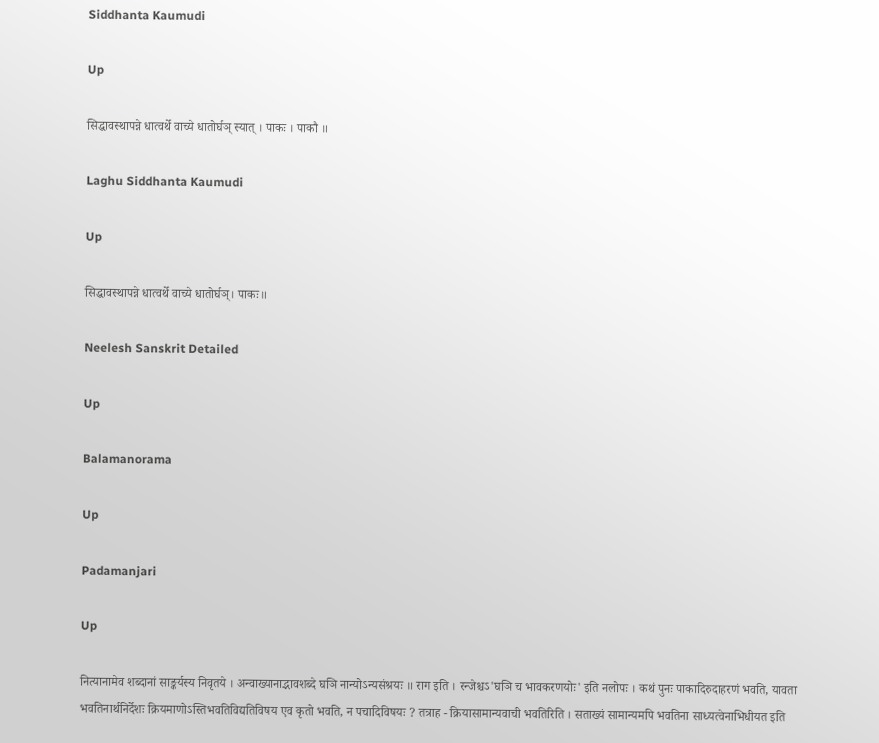Siddhanta Kaumudi

Up

सिद्धावस्थापन्ने धात्वर्थे वाच्ये धातोर्घञ् स्यात् । पाकः । पाकौ ॥

Laghu Siddhanta Kaumudi

Up

सिद्धावस्थापन्ने धात्वर्थे वाच्ये धातोर्घञ्। पाकः॥

Neelesh Sanskrit Detailed

Up

Balamanorama

Up

Padamanjari

Up

नित्यानामेव शब्दानां साङ्कर्यस्य निवृतये । अन्वाख्यानाद्भावशब्दे घञि नान्योऽन्यसंश्रयः ॥ राग इति । रन्जेश्चऽ'घञि च भावकरणयोः' इति नलोपः । कथं पुनः पाकादिरुदाहरणं भवति, यावता भवतिनार्थनिर्देशः क्रियमाणोऽस्तिभवतिविद्यतिविषय एव कृतो भवति, न पचादिविषयः ? तत्राह - क्रियासामान्यवाची भवतिरिति । सताख्यं सामान्यमपि भवतिना साध्यत्वेनाभिधीयत इति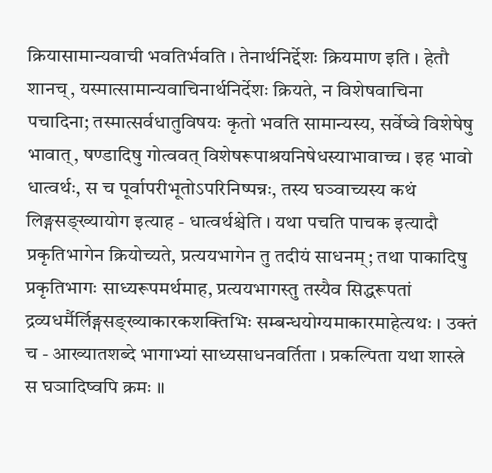क्रियासामान्यवाची भवतिर्भवति । तेनार्थनिर्द्देशः क्रियमाण इति । हेतौ शानच्, यस्मात्सामान्यवाचिनार्थनिर्देशः क्रियते, न विशेषवाचिना पचादिना; तस्मात्सर्वधातुविषयः कृतो भवति सामान्यस्य, सर्वेष्वे विशेषेषु भावात्, षण्डादिषु गोत्ववत् विशेषरूपाश्रयनिषेधस्याभावाच्च । इह भावो धात्वर्थः, स च पूर्वापरीभूतोऽपरिनिष्पन्नः, तस्य घञ्वाच्यस्य कथं लिङ्गसङ्ख्यायोग इत्याह - धात्वर्थश्चेति । यथा पचति पाचक इत्यादौ प्रकृतिभागेन क्रियोच्यते, प्रत्ययभागेन तु तदीयं साधनम्; तथा पाकादिषु प्रकृतिभागः साध्यरूपमर्थमाह, प्रत्ययभागस्तु तस्यैव सिद्धरूपतां द्रव्यधर्मैर्लिङ्गसङ्ख्याकारकशक्तिभिः सम्बन्धयोग्यमाकारमाहेत्यथः । उक्तं च - आख्यातशब्दे भागाभ्यां साध्यसाधनवर्तिता । प्रकल्पिता यथा शास्त्रे स घञादिष्वपि क्रमः ॥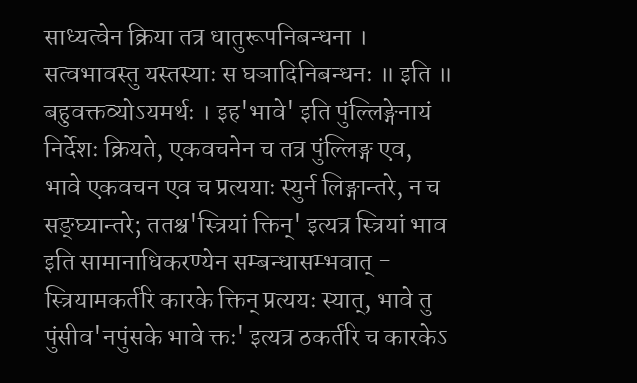साध्यत्वेन क्रिया तत्र धातुरूपनिबन्धना । सत्वभावस्तु यस्तस्याः स घञादिनिबन्धनः ॥ इति ॥ बहुवक्तव्योऽयमर्थः । इह'भावे' इति पुंल्लिङ्गेनायं निर्देशः क्रियते, एकवचनेन च तत्र पुंल्लिङ्ग एव, भावे एकवचन एव च प्रत्ययाः स्युर्न लिङ्गान्तरे, न च सङ्घ्यान्तरे; ततश्च'स्त्रियां क्तिन्' इत्यत्र स्त्रियां भाव इति सामानाधिकरण्येन सम्बन्धासम्भवात् - स्त्रियामकर्तरि कारके क्तिन् प्रत्ययः स्यात्, भावे तु पुंसीव'नपुंसके भावे क्तः' इत्यत्र ठकर्तरि च कारकेऽ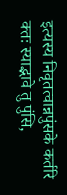इत्यस्य निवृतत्वान्नपुंसके कर्तरि क्तः स्याद्भावे तु पुंसि,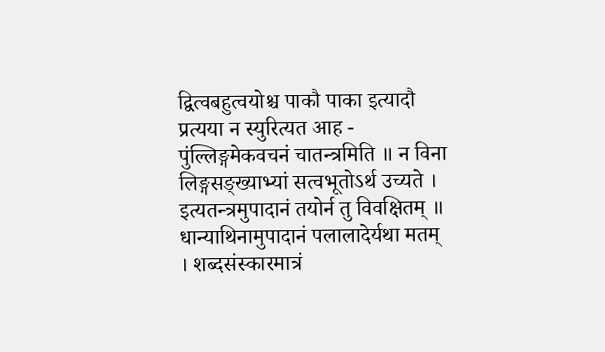द्वित्वबहुत्वयोश्च पाकौ पाका इत्यादौ प्रत्यया न स्युरित्यत आह - पुंल्लिङ्गमेकवचनं चातन्त्रमिति ॥ न विना लिङ्गसङ्ख्याभ्यां सत्वभूतोऽर्थ उच्यते । इत्यतन्त्रमुपादानं तयोर्न तु विवक्षितम् ॥ धान्याथिनामुपादानं पलालादेर्यथा मतम् । शब्दसंस्कारमात्रं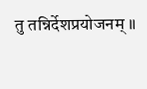तु तन्निर्देशप्रयोजनम् ॥